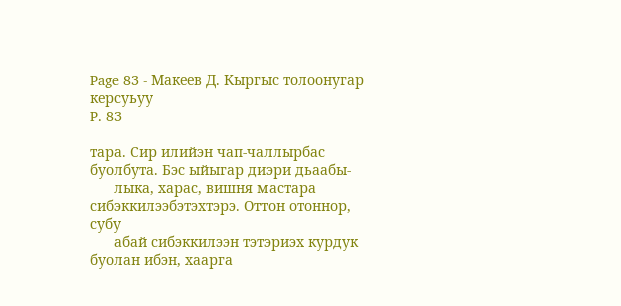Page 83 - Макеев Д. Кыргыс толоонугар керсуьуу
P. 83

тара. Сир илийэн чап-чаллырбас буолбута. Бэс ыйыгар диэри дьаабы-
      лыка, харас, вишня мастара сибэккилээбэтэхтэрэ. Оттон отоннор, субу
      абай сибэккилээн тэтэриэх курдук буолан ибэн, хаарга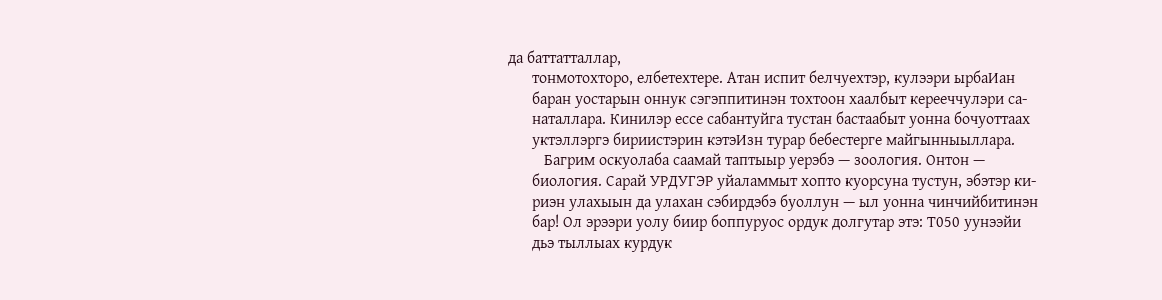да баттатталлар,
      тонмотохторо, елбетехтере. Атан испит белчуехтэр, кулээри ырбаИан
      баран уостарын оннук сэгэппитинэн тохтоон хаалбыт керееччулэри са-
      наталлара. Кинилэр ессе сабантуйга тустан бастаабыт уонна бочуоттаах
      уктэллэргэ бириистэрин кэтэИзн турар бебестерге майгынныыллара.
         Багрим оскуолаба саамай таптыыр уерэбэ — зоология. Онтон —
      биология. Сарай УРДУГЭР уйаламмыт хопто куорсуна тустун, эбэтэр ки-
      риэн улахыын да улахан сэбирдэбэ буоллун — ыл уонна чинчийбитинэн
      бар! Ол эрээри уолу биир боппуруос ордук долгутар этэ: Т050 уунээйи
      дьэ тыллыах курдук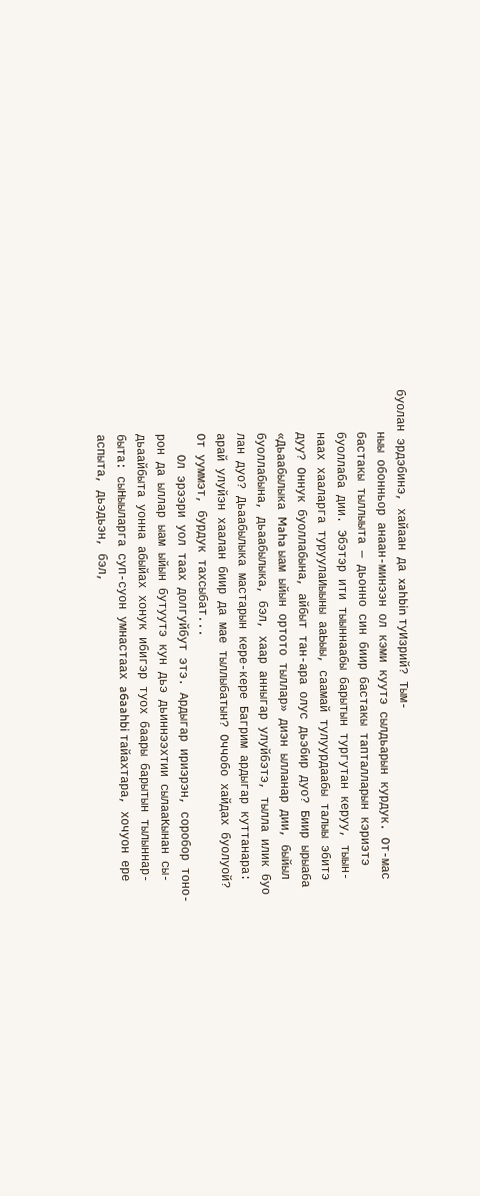буолан эрдэбинэ, хайаан да xahbin туИзрий? Тым-
      ныы обонньор анаан-минээн ол кэми куутэ сылдьарын курдук. От-мас
      бастакы тыллыыта — дьонно син биир бастакы тапталларын кэриэтэ
      буоллаба дии. Эбэтэр ити тыыннаабы барытын тургутан керуу, тыын-
      наах хааларга туруулаИыыны ааЬыы, саамай тулуурдаабы талыы эбитэ
      дуу? Оннук буоллабына, айбыт тан-ара олус дьэбир дуо? Биир ырыаба
      «Дьаабылыка Maha ыам ыйын ортото тыллар» диэн ылланар дии, быйыл
      буоллабына, дьаабылыка, бэл, хаар анныгар улуйбэтэ, тылла илик буо
      лан дуо? Дьаабылыка мастарын кере-кере Багрим ардыгар куттанара:
      арай улуйэн хаалан биир да мае тыллыбатын? Оччобо хайдах буолуой?
      От ууммэт, бурдук тахсыбат...
         Ол эрээри уол таах долгуйбут этэ. Ардыгар ириэрэн, соробор тоно-
      рон да ыллар ыам ыйын бутуутэ кун дьэ дьиннээхтии сылааКынан сы-
      дьаайбыта уонна абыйах хонук ибигэр туох баары барытын тылыннар-
      быта: сыНыыларга суп-суон умнастаах a6aahbi тайахтара, хочуон ере
      аспыта, дьэдьэн, бэл,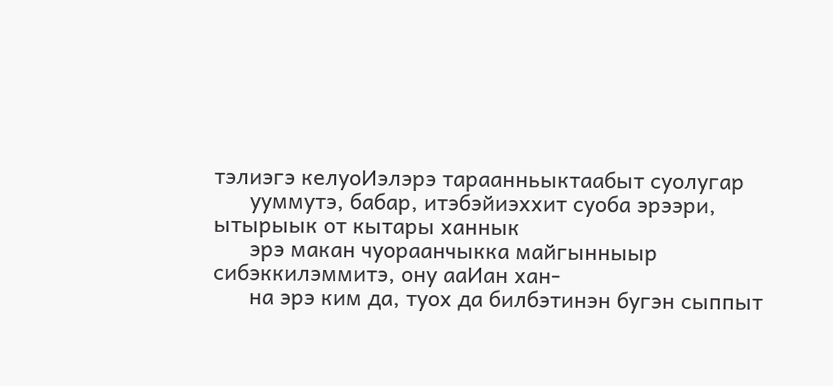тэлиэгэ келуоИэлэрэ тараанньыктаабыт суолугар
      ууммутэ, бабар, итэбэйиэххит суоба эрээри, ытырыык от кытары ханнык
      эрэ макан чуораанчыкка майгынныыр сибэккилэммитэ, ону ааИан хан-
      на эрэ ким да, туох да билбэтинэн бугэн сыппыт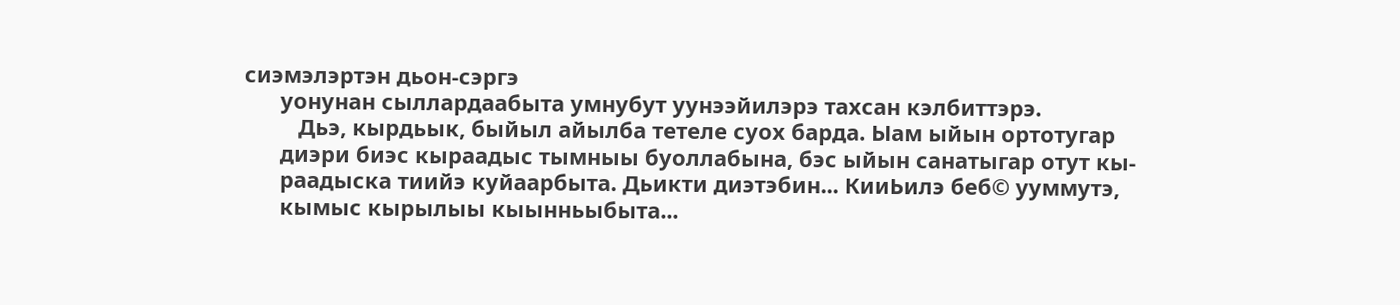сиэмэлэртэн дьон-сэргэ
      уонунан сыллардаабыта умнубут уунээйилэрэ тахсан кэлбиттэрэ.
         Дьэ, кырдьык, быйыл айылба тетеле суох барда. Ыам ыйын ортотугар
      диэри биэс кыраадыс тымныы буоллабына, бэс ыйын санатыгар отут кы-
      раадыска тиийэ куйаарбыта. Дьикти диэтэбин... КииЬилэ беб© ууммутэ,
      кымыс кырылыы кыынньыбыта...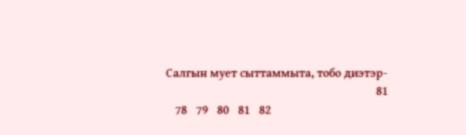Салгын мует сыттаммыта, тобо диэтэр-
                                                                      81
   78   79   80   81   82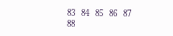83   84   85   86   87   88